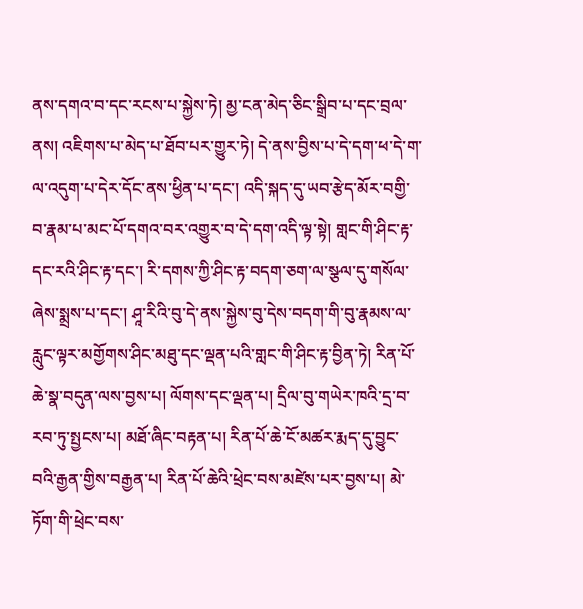ནས་དགའ་བ་དང་རངས་པ་སྐྱེས་ཏེ། མྱ་ངན་མེད་ཅིང་སྒྲིབ་པ་དང་བྲལ་ནས། འཇིགས་པ་མེད་པ་ཐོབ་པར་གྱུར་ཏེ། དེ་ནས་བྱིས་པ་དེ་དག་ཕ་དེ་ག་ལ་འདུག་པ་དེར་དོང་ནས་ཕྱིན་པ་དང་། འདི་སྐད་དུ་ཡབ་རྩེད་མོར་བགྱི་བ་རྣམ་པ་མང་པོ་དགའ་བར་འགྱུར་བ་དེ་དག་འདི་ལྟ་སྟེ། གླང་གི་ཤིང་རྟ་དང་རའི་ཤིང་རྟ་དང་། རི་དགས་ཀྱི་ཤིང་རྟ་བདག་ཅག་ལ་སྩལ་དུ་གསོལ་ཞེས་སྨྲས་པ་དང་། ཤཱ་རིའི་བུ་དེ་ནས་སྐྱེས་བུ་དེས་བདག་གི་བུ་རྣམས་ལ་རླུང་ལྟར་མགྱོགས་ཤིང་མཐུ་དང་ལྡན་པའི་གླང་གི་ཤིང་རྟ་བྱིན་ཏེ། རིན་པོ་ཆེ་སྣ་བདུན་ལས་བྱས་པ། ལོགས་དང་ལྡན་པ། དྲིལ་བུ་གཡེར་ཁའི་དྲ་བ་རབ་ཏུ་སྤྱངས་པ། མཐོ་ཞིང་བརྟན་པ། རིན་པོ་ཆེ་ངོ་མཚར་རྨད་དུ་བྱུང་བའི་རྒྱན་གྱིས་བརྒྱན་པ། རིན་པོ་ཆེའི་ཕྲེང་བས་མཛེས་པར་བྱས་པ། མེ་ཏོག་གི་ཕྲེང་བས་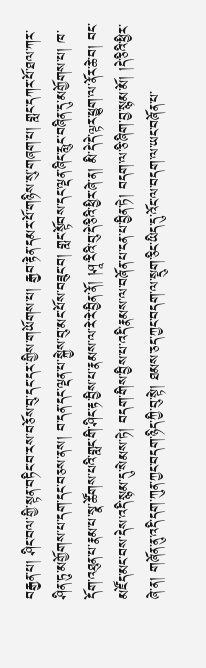བརྒྱན་པ། ཤིང་བལ་གྱི་སྟན་བཏིང་བ་རས་བཅོས་བུ་དང་དར་གྱིས་གཡོགས་པ། རྒྱབ་རྟེན་དམར་པོ་གཉིས་སུ་གཞག་པ། གླང་དཀར་པོ་ཐལ་ཀར་ཤིན་ཏུ་མགྱོགས་པ་དག་དང་བཅས་ནས། བ་དན་དང་ལྡན་པ་སྐྱེས་བུ་མང་པོས་བཟུང་བ། གླང་སྟོབས་དང་ལྡན་ཞིང་རླུང་བཞིན་དུ་མགྱོགས་པ། ཁ་དོག་འཐུན་པ་རྣམ་པ་སྣ་ཚོགས་པའི་གླང་གི་ཤིང་རྟ་བྱིས་པ་རྣམས་ལ་རེ་རེ་བྱིན་ནོ། །ཤཱ་རིའི་བུ་དེ་ཅིའི་ཕྱིར་ཞེ་ན། མི་དེ་དེ་ལྟར་ཕྱུག་ལ་ནོར་ཆེ་བ། བང་མཛོད་མང་བས་དེས་འདི་སྙམ་དུ་སེམས་ཏེ། བདག་གིས་བྱིས་པ་འདི་རྣམས་ལ་བཞོན་པ་ངན་པ་བྱིན་ཏེ། བདག་ལ་ཅི་ཞིག་བྱ་སྙམ་མོ། །དེ་ཅིའི་ཕྱིར་ཞེ་ན། གཞོན་ནུ་འདི་དག་ཀུན་ཀྱང་བདག་ཉིད་ཀྱི་བུ་སྟེ། ཐམས་ཅད་ཀྱང་བདག་ལ་སྡུག་ཅིང་ཡིད་དུ་འོང་ལ་བདག་ལ་ཡང་བཞོན་པ་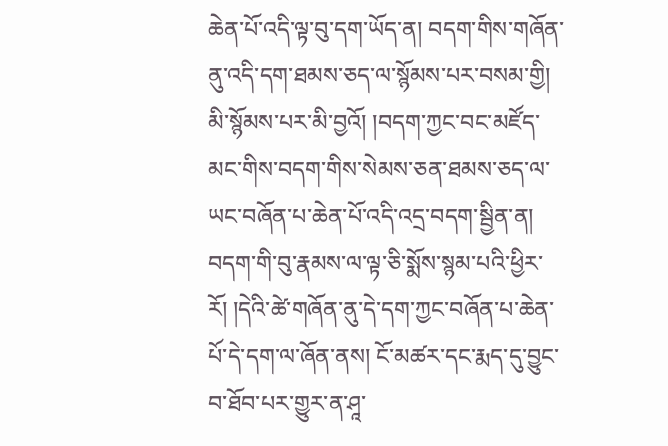ཆེན་པོ་འདི་ལྟ་བུ་དག་ཡོད་ན། བདག་གིས་གཞོན་ནུ་འདི་དག་ཐམས་ཅད་ལ་སྙོམས་པར་བསམ་གྱི། མི་སྙོམས་པར་མི་བྱའོ། །བདག་ཀྱང་བང་མཛོད་མང་གིས་བདག་གིས་སེམས་ཅན་ཐམས་ཅད་ལ་ཡང་བཞོན་པ་ཆེན་པོ་འདི་འདྲ་བདག་སྦྱིན་ན། བདག་གི་བུ་རྣམས་ལ་ལྟ་ཅི་སྨོས་སྙམ་པའི་ཕྱིར་རོ། །དེའི་ཚེ་གཞོན་ནུ་དེ་དག་ཀྱང་བཞོན་པ་ཆེན་པོ་དེ་དག་ལ་ཞོན་ནས། ངོ་མཚར་དང་རྨད་དུ་བྱུང་བ་ཐོབ་པར་གྱུར་ན་ཤཱ་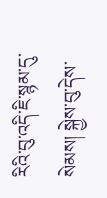རིའི་བུ་འདི་ཇི་སྙམ་དུ་སེམས། སྐྱེས་བུ་དེས་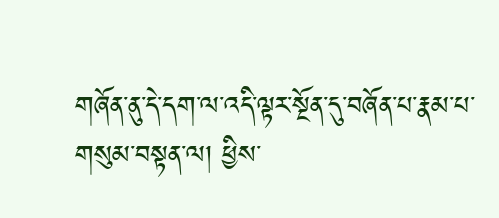གཞོན་ནུ་དེ་དག་ལ་འདི་ལྟར་སྔོན་དུ་བཞོན་པ་རྣམ་པ་གསུམ་བསྟན་ལ། ཕྱིས་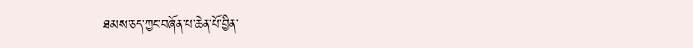ཐམས་ཅད་ཀྱང་བཞོན་པ་ཆེན་པོ་བྱིན་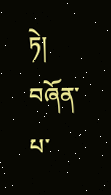ཏེ། བཞོན་པ་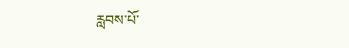རླབས་པོ་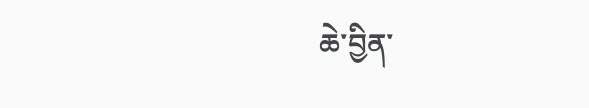ཆེ་བྱིན་